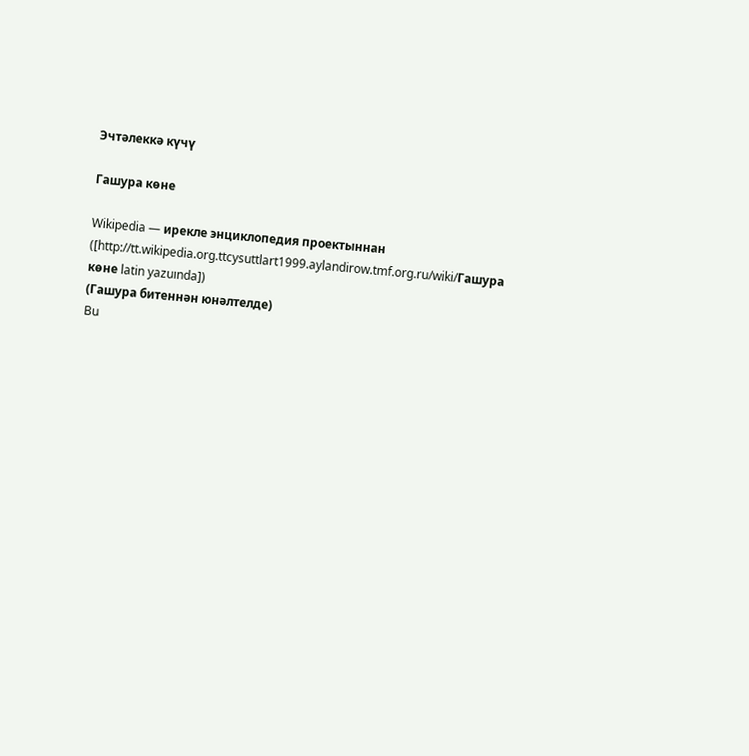Эчтәлеккә күчү

Гашура көне

Wikipedia — ирекле энциклопедия проектыннан ([http://tt.wikipedia.org.ttcysuttlart1999.aylandirow.tmf.org.ru/wiki/Гашура көне latin yazuında])
(Гашура битеннән юнәлтелде)
Bu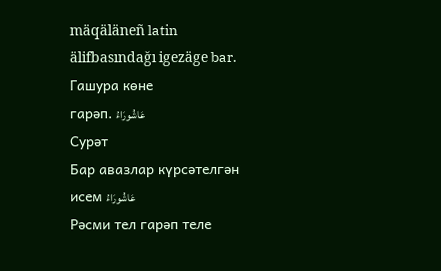mäqäläneñ latin älifbasındağı igezäge bar.
Гашура көне
гарәп. عَاشُورَاءُ
Сурәт
Бар авазлар күрсәтелгән исем عَاشُورَاءُ
Рәсми тел гарәп теле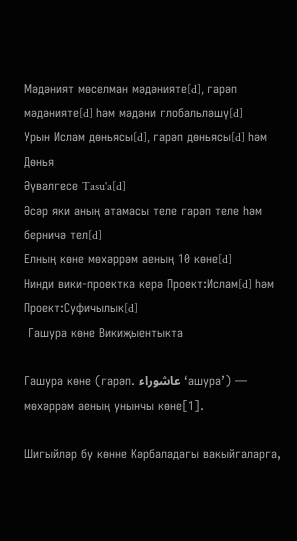Мәдәният мөселман мәдәнияте[d], гарәп мәдәнияте[d] һәм мәдәни глобальләшү[d]
Урын Ислам дөньясы[d], гарәп дөньясы[d] һәм Дөнья
Әүвәлгесе Tasu'a[d]
Әсәр яки аның атамасы теле гарәп теле һәм берничә тел[d]
Елның көне мөхәррәм аеның 10 көне[d]
Нинди вики-проектка керә Проект:Ислам[d] һәм Проект:Суфичылык[d]
 Гашура көне Викиҗыентыкта

Гашура көне (гарәп. عاشوراء ʻашура’) — мөхәррәм аеның унынчы көне[1].

Шигыйләр бу көнне Кәрбаладагы вакыйгаларга,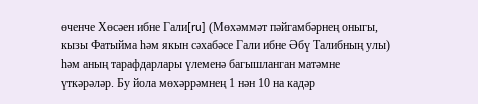өченче Хөсәен ибне Гали[ru] (Мөхәммәт пәйгамбәрнең оныгы, кызы Фатыйма һәм якын сәхабәсе Гали ибне Әбү Талибның улы) һәм аның тарафдарлары үлеменә багышланган матәмне үткәрәләр. Бу йола мөхәррәмнең 1 нән 10 на кадәр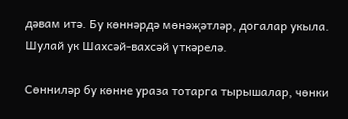дәвам итә. Бу көннәрдә мөнәҗәтләр, догалар укыла. Шулай ук Шахсәй-вахсәй үткәрелә.

Сөнниләр бу көнне ураза тотарга тырышалар, чөнки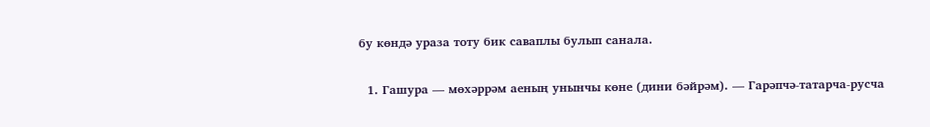бу көндә ураза тоту бик саваплы булып санала.

  1. Гашура — мөхәррәм аеның унынчы көне (дини бәйрәм). — Гарәпчә-татарча-русча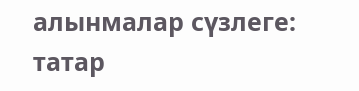алынмалар сүзлеге: татар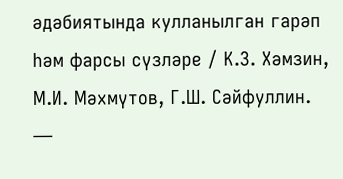әдәбиятында кулланылган гарәп һәм фарсы сүзләре / К.З. Хәмзин, М.И. Мәхмүтов, Г.Ш. Сәйфуллин. —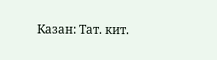Казан: Тат. кит.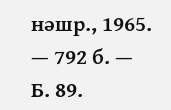нәшр., 1965. — 792 б. — Б. 89.